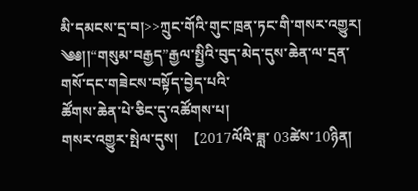མི་དམངས་དྲ་བ།>>ཀྲུང་གོའི་གུང་ཁྲན་ཏང་གི་གསར་འགྱུར།
༄༅།།“གསུམ་བརྒྱད”རྒྱལ་སྤྱིའི་བུད་མེད་དུས་ཆེན་ལ་དྲན་གསོ་དང་གཟེངས་བསྟོད་བྱེད་པའི་
ཚོགས་ཆེན་པེ་ཅིང་དུ་འཚོགས་པ།
གསར་འགྱུར་སྤེལ་དུས།  【2017ལོའི་ཟླ་ 03ཚེས་10ཉིན།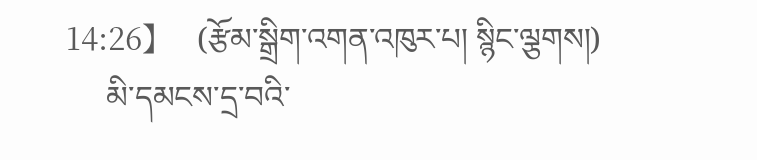14:26】   (རྩོམ་སྒྲིག་འགན་འཁུར་པ། སྙིང་ལྕགས།)
     མི་དམངས་དྲ་བའི་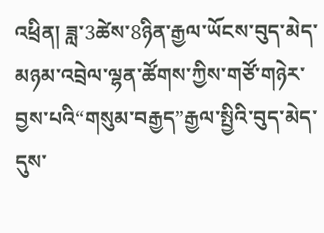འཕྲིན། ཟླ་3ཚེས་8ཉིན་རྒྱལ་ཡོངས་བུད་མེད་མཉམ་འབྲེལ་ལྷན་ཚོགས་ཀྱིས་གཙོ་གཉེར་བྱས་པའི“གསུམ་བརྒྱད”རྒྱལ་སྤྱིའི་བུད་མེད་དུས་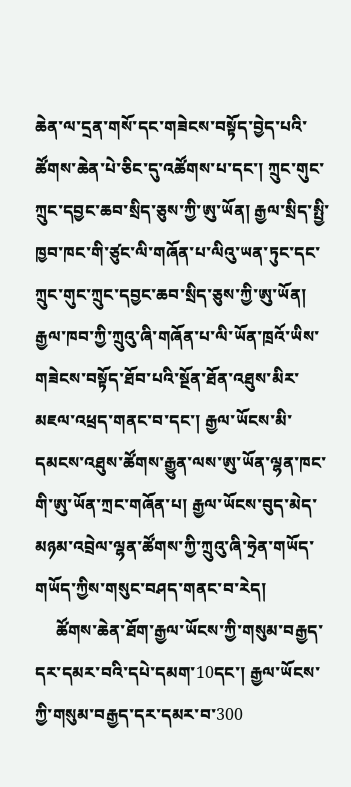ཆེན་ལ་དྲན་གསོ་དང་གཟེངས་བསྟོད་བྱེད་པའི་ཚོགས་ཆེན་པེ་ཅིང་དུ་འཚོགས་པ་དང་། ཀྲུང་གུང་ཀྲུང་དབྱང་ཆབ་སྲིད་ཅུས་ཀྱི་ཨུ་ཡོན། རྒྱལ་སྲིད་སྤྱི་ཁྱབ་ཁང་གི་ཙུང་ལི་གཞོན་པ་ལིའུ་ཡན་ཏུང་དང་ཀྲུང་གུང་ཀྲུང་དབྱང་ཆབ་སྲིད་ཅུས་ཀྱི་ཨུ་ཡོན། རྒྱལ་ཁབ་ཀྱི་ཀྲུའུ་ཞི་གཞོན་པ་ལི་ཡོན་ཁྲའོ་ཡིས་གཟེངས་བསྟོད་ཐོབ་པའི་སྔོན་ཐོན་འཐུས་མིར་མཇལ་འཕྲད་གནང་བ་དང་། རྒྱལ་ཡོངས་མི་དམངས་འཐུས་ཚོགས་རྒྱུན་ལས་ཨུ་ཡོན་ལྷན་ཁང་གི་ཨུ་ཡོན་ཀྲང་གཞོན་པ། རྒྱལ་ཡོངས་བུད་མེད་མཉམ་འབྲེལ་ལྷན་ཚོགས་ཀྱི་ཀྲུའུ་ཞི་ཧྲེན་གཡོད་གཡོད་ཀྱིས་གསུང་བཤད་གནང་བ་རེད།
     ཚོགས་ཆེན་ཐོག་རྒྱལ་ཡོངས་ཀྱི་གསུམ་བརྒྱད་དར་དམར་བའི་དཔེ་དམག་10དང་། རྒྱལ་ཡོངས་ཀྱི་གསུམ་བརྒྱད་དར་དམར་བ་300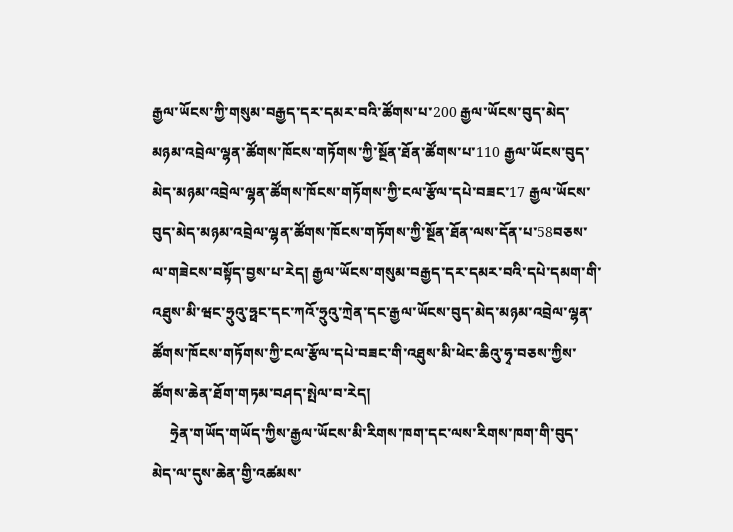རྒྱལ་ཡོངས་ཀྱི་གསུམ་བརྒྱད་དར་དམར་བའི་ཚོགས་པ་200 རྒྱལ་ཡོངས་བུད་མེད་མཉམ་འབྲེལ་ལྷན་ཚོགས་ཁོངས་གཏོགས་ཀྱི་སྔོན་ཐོན་ཚོགས་པ་110 རྒྱལ་ཡོངས་བུད་མེད་མཉམ་འབྲེལ་ལྷན་ཚོགས་ཁོངས་གཏོགས་ཀྱི་ངལ་རྩོལ་དཔེ་བཟང་17 རྒྱལ་ཡོངས་བུད་མེད་མཉམ་འབྲེལ་ལྷན་ཚོགས་ཁོངས་གཏོགས་ཀྱི་སྔོན་ཐོན་ལས་དོན་པ་58བཅས་ལ་གཟེངས་བསྟོད་བྱས་པ་རེད། རྒྱལ་ཡོངས་གསུམ་བརྒྱད་དར་དམར་བའི་དཔེ་དམག་གི་འཐུས་མི་ཝང་ཧྲུའུ་ཧྥང་དང་ཀའོ་ཧྲུའུ་ཀྲེན་དང་རྒྱལ་ཡོངས་བུད་མེད་མཉམ་འབྲེལ་ལྷན་ཚོགས་ཁོངས་གཏོགས་ཀྱི་ངལ་རྩོལ་དཔེ་བཟང་གི་འཐུས་མི་ཕེང་ཆིའུ་ཧྭ་བཅས་ཀྱིས་ཚོགས་ཆེན་ཐོག་གཏམ་བཤད་སྤེལ་བ་རེད།
     ཧྲེན་གཡོད་གཡོད་ཀྱིས་རྒྱལ་ཡོངས་མི་རིགས་ཁག་དང་ལས་རིགས་ཁག་གི་བུད་མེད་ལ་དུས་ཆེན་གྱི་འཚམས་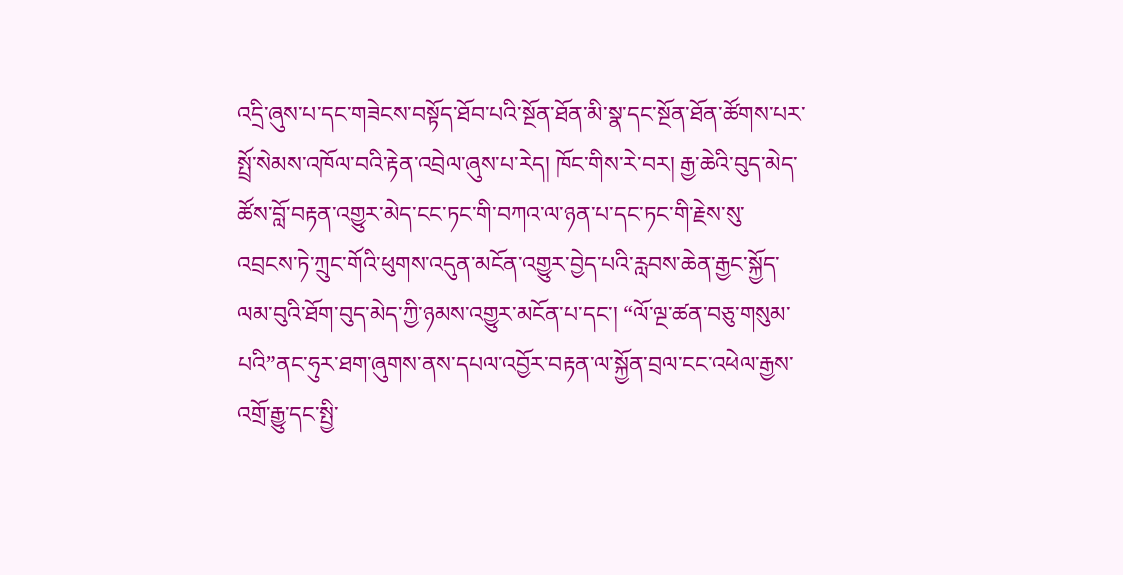འདྲི་ཞུས་པ་དང་གཟེངས་བསྟོད་ཐོབ་པའི་སྔོན་ཐོན་མི་སྣ་དང་སྔོན་ཐོན་ཚོགས་པར་སྤྲོ་སེམས་འཁོལ་བའི་རྟེན་འབྲེལ་ཞུས་པ་རེད། ཁོང་གིས་རེ་བར། རྒྱ་ཆེའི་བུད་མེད་ཚོས་བློ་བརྟན་འགྱུར་མེད་ངང་ཏང་གི་བཀའ་ལ་ཉན་པ་དང་ཏང་གི་རྗེས་སུ་འབྲངས་ཏེ་ཀྲུང་གོའི་ཕུགས་འདུན་མངོན་འགྱུར་བྱེད་པའི་རླབས་ཆེན་རྒྱང་སྐྱོད་ལམ་བུའི་ཐོག་བུད་མེད་ཀྱི་ཉམས་འགྱུར་མངོན་པ་དང་། “ལོ་ལྔ་ཚན་བཅུ་གསུམ་པའི”ནང་ཧུར་ཐག་ཞུགས་ནས་དཔལ་འབྱོར་བརྟན་ལ་སྐྱོན་བྲལ་ངང་འཕེལ་རྒྱས་འགྲོ་རྒྱུ་དང་སྤྱི་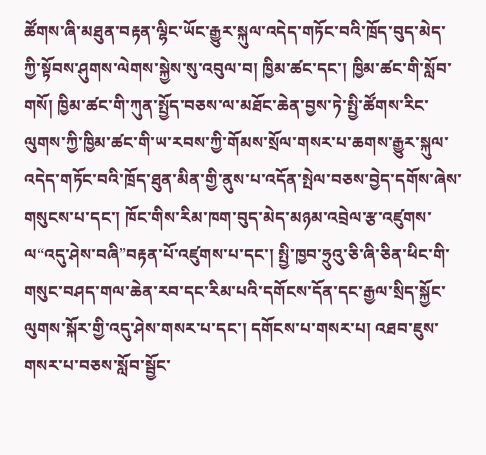ཚོགས་ཞི་མཐུན་བརྟན་ལྷིང་ཡོང་རྒྱུར་སྐུལ་འདེད་གཏོང་བའི་ཁྲོད་བུད་མེད་ཀྱི་སྟོབས་ཤུགས་ལེགས་སྐྱེས་སུ་འབུལ་བ། ཁྱིམ་ཚང་དང་། ཁྱིམ་ཚང་གི་སློབ་གསོ། ཁྱིམ་ཚང་གི་ཀུན་སྤྱོད་བཅས་ལ་མཐོང་ཆེན་བྱས་ཏེ་སྤྱི་ཚོགས་རིང་ལུགས་ཀྱི་ཁྱིམ་ཚང་གི་ཡ་རབས་ཀྱི་གོམས་སྲོལ་གསར་པ་ཆགས་རྒྱུར་སྐུལ་འདེད་གཏོང་བའི་ཁྲོད་ཐུན་མིན་གྱི་ནུས་པ་འདོན་སྤེལ་བཅས་བྱེད་དགོས་ཞེས་གསུངས་པ་དང་། ཁོང་གིས་རིམ་ཁག་བུད་མེད་མཉམ་འབྲེལ་རྩ་འཛུགས་ལ“འདུ་ཤེས་བཞི”བརྟན་པོ་འཛུགས་པ་དང་། སྤྱི་ཁྱབ་ཧྲུའུ་ཅི་ཞི་ཅིན་ཕིང་གི་གསུང་བཤད་གལ་ཆེན་རབ་དང་རིམ་པའི་དགོངས་དོན་དང་རྒྱལ་སྲིད་སྐྱོང་ལུགས་སྐོར་གྱི་འདུ་ཤེས་གསར་པ་དང་། དགོངས་པ་གསར་པ། འཐབ་ཇུས་གསར་པ་བཅས་སློབ་སྦྱོང་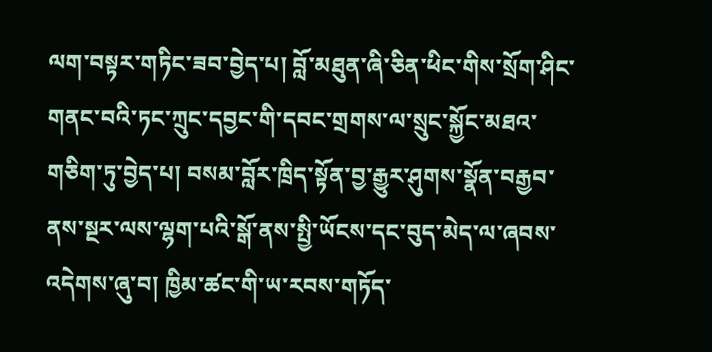ལག་བསྟར་གཏིང་ཟབ་བྱེད་པ། བློ་མཐུན་ཞི་ཅིན་ཕིང་གིས་སྲོག་ཤིང་གནང་བའི་ཏང་ཀྲུང་དབྱང་གི་དབང་གྲགས་ལ་སྲུང་སྐྱོང་མཐའ་གཅིག་ཏུ་བྱེད་པ། བསམ་བློར་ཁྲིད་སྟོན་བྱ་རྒྱུར་ཤུགས་སྣོན་བརྒྱབ་ནས་སྔར་ལས་ལྷག་པའི་སྒོ་ནས་སྤྱི་ཡོངས་དང་བུད་མེད་ལ་ཞབས་འདེགས་ཞུ་བ། ཁྱིམ་ཚང་གི་ཡ་རབས་གཏོད་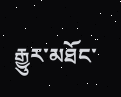རྒྱུར་མཐོང་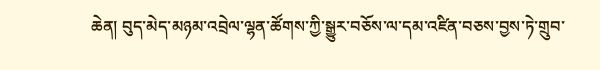ཆེན། བུད་མེད་མཉམ་འབྲེལ་ལྷན་ཚོགས་ཀྱི་སྒྱུར་བཅོས་ལ་དམ་འཛིན་བཅས་བྱས་ཏེ་གྲུབ་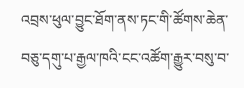འབྲས་ཕུལ་བྱུང་ཐོག་ནས་ཏང་གི་ཚོགས་ཆེན་བཅུ་དགུ་པ་རྒྱལ་ཁའི་ངང་འཚོག་རྒྱུར་བསུ་བ་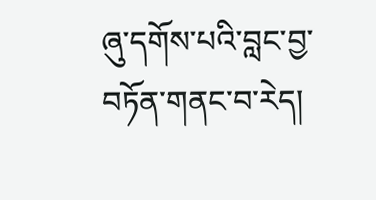ཞུ་དགོས་པའི་བླང་བྱ་བཏོན་གནང་བ་རེད།